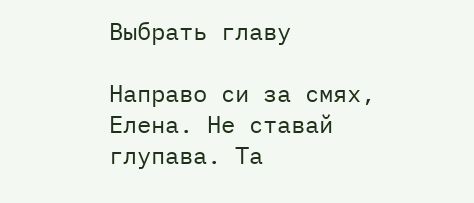Выбрать главу

Направо си за смях, Елена. Не ставай глупава. Та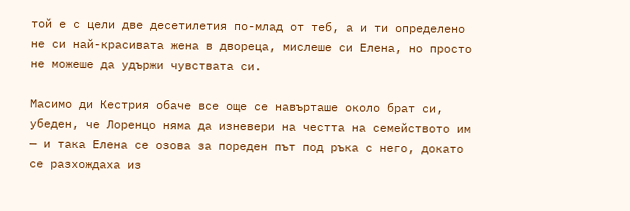той е с цели две десетилетия по-млад от теб, а и ти определено не си най-красивата жена в двореца, мислеше си Елена, но просто не можеше да удържи чувствата си.

Масимо ди Кестрия обаче все още се навърташе около брат си, убеден, че Лоренцо няма да изневери на честта на семейството им — и така Елена се озова за пореден път под ръка с него, докато се разхождаха из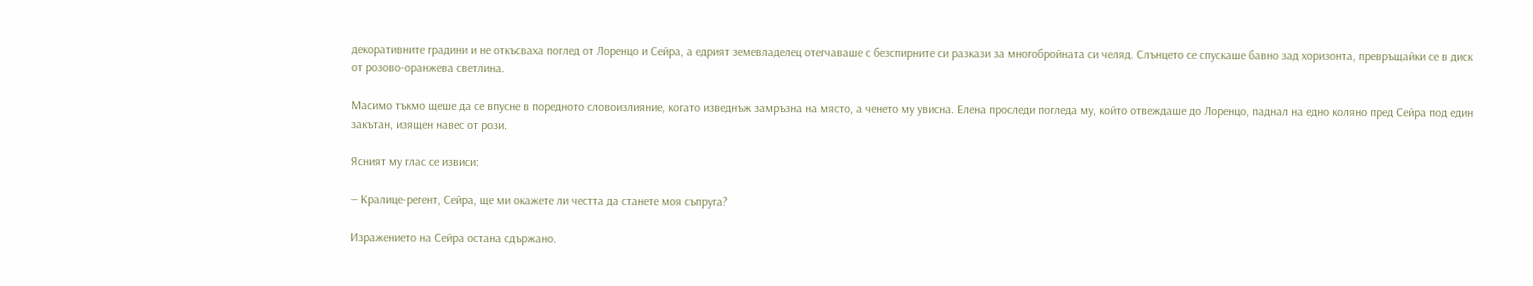декоративните градини и не откъсваха поглед от Лоренцо и Сейра, а едрият земевладелец отегчаваше с безспирните си разкази за многобройната си челяд. Слънцето се спускаше бавно зад хоризонта, превръщайки се в диск от розово-оранжева светлина.

Масимо тъкмо щеше да се впусне в поредното словоизлияние, когато изведнъж замръзна на място, а ченето му увисна. Елена проследи погледа му, който отвеждаше до Лоренцо, паднал на едно коляно пред Сейра под един закътан, изящен навес от рози.

Ясният му глас се извиси:

— Кралице-регент, Сейра, ще ми окажете ли честта да станете моя съпруга?

Изражението на Сейра остана сдържано.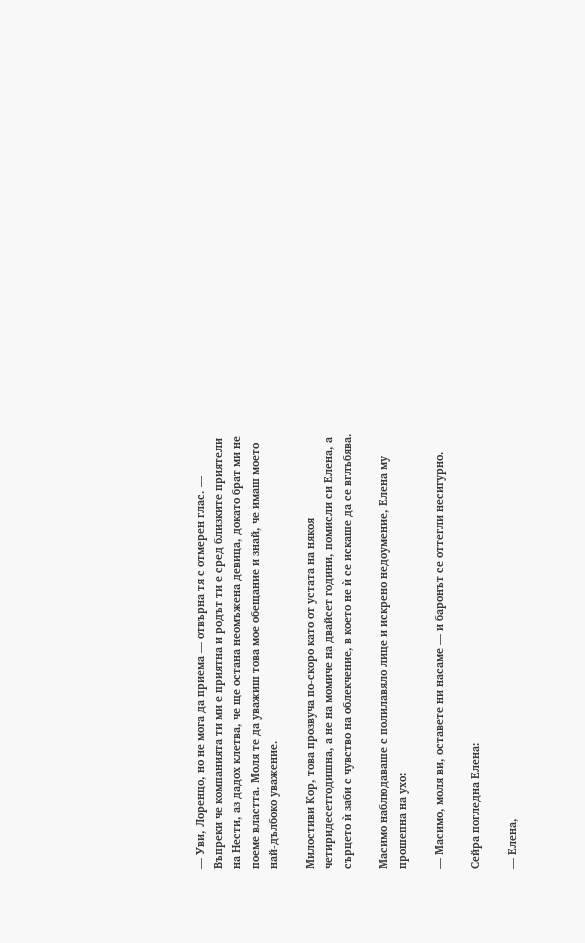— Уви, Лоренцо, но не мога да приема — отвърна тя с отмерен глас. — Въпреки че компанията ти ми е приятна и родът ти е сред близките приятели на Нести, аз дадох клетва, че ще остана неомъжена девица, докато брат ми не поеме властта. Моля те да уважиш това мое обещание и знай, че имаш моето най-дълбоко уважение.

Милостиви Кор, това прозвуча по-скоро като от устата на някоя четиридесетгодишна, а не на момиче на двайсет години, помисли си Елена, а сърцето ѝ заби с чувство на облекчение, в което не ѝ се искаше да се вглъбява.

Масимо наблюдаваше с полилавяло лице и искрено недоумение, Елена му прошепна на ухо:

— Масимо, моля ви, оставете ни насаме — и баронът се оттегли несигурно.

Сейра погледна Елена:

— Елена,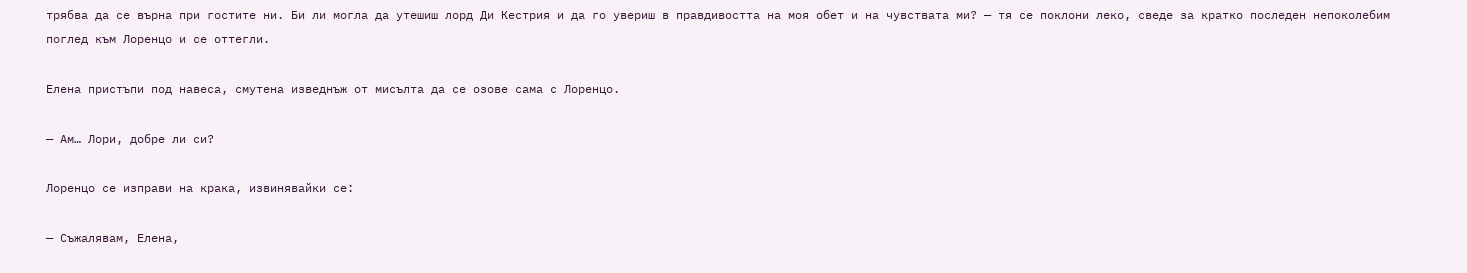трябва да се върна при гостите ни. Би ли могла да утешиш лорд Ди Кестрия и да го увериш в правдивостта на моя обет и на чувствата ми? — тя се поклони леко, сведе за кратко последен непоколебим поглед към Лоренцо и се оттегли.

Елена пристъпи под навеса, смутена изведнъж от мисълта да се озове сама с Лоренцо.

— Ам… Лори, добре ли си?

Лоренцо се изправи на крака, извинявайки се:

— Съжалявам, Елена,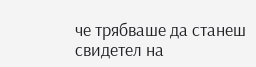че трябваше да станеш свидетел на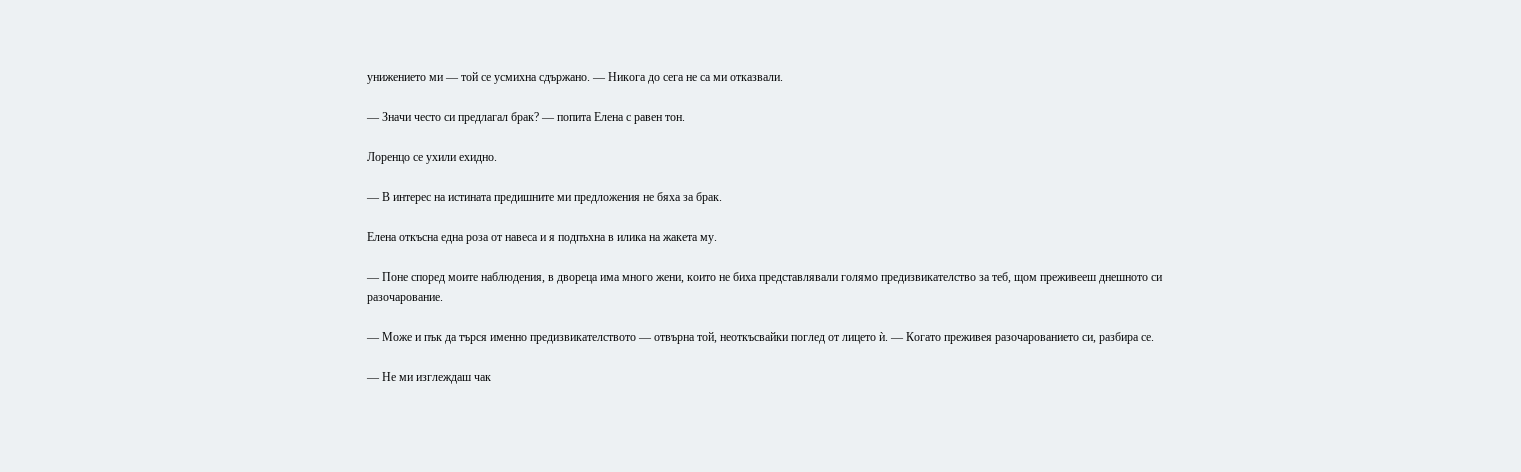унижението ми — той се усмихна сдържано. — Никога до сега не са ми отказвали.

— Значи често си предлагал брак? — попита Елена с равен тон.

Лоренцо се ухили ехидно.

— В интерес на истината предишните ми предложения не бяха за брак.

Елена откъсна една роза от навеса и я подпъхна в илика на жакета му.

— Поне според моите наблюдения, в двореца има много жени, които не биха представлявали голямо предизвикателство за теб, щом преживееш днешното си разочарование.

— Може и пък да търся именно предизвикателството — отвърна той, неоткъсвайки поглед от лицето ѝ. — Когато преживея разочарованието си, разбира се.

— Не ми изглеждаш чак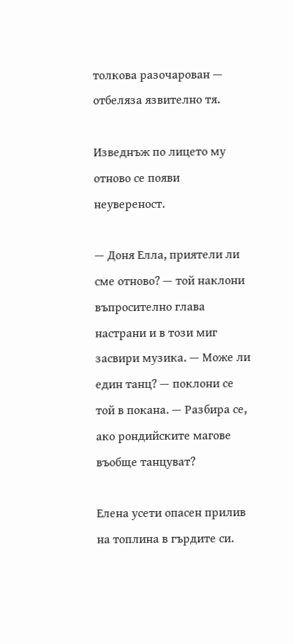толкова разочарован — отбеляза язвително тя.

Изведнъж по лицето му отново се появи неувереност.

— Доня Елла, приятели ли сме отново? — той наклони въпросително глава настрани и в този миг засвири музика. — Може ли един танц? — поклони се той в покана. — Разбира се, ако рондийските магове въобще танцуват?

Елена усети опасен прилив на топлина в гърдите си.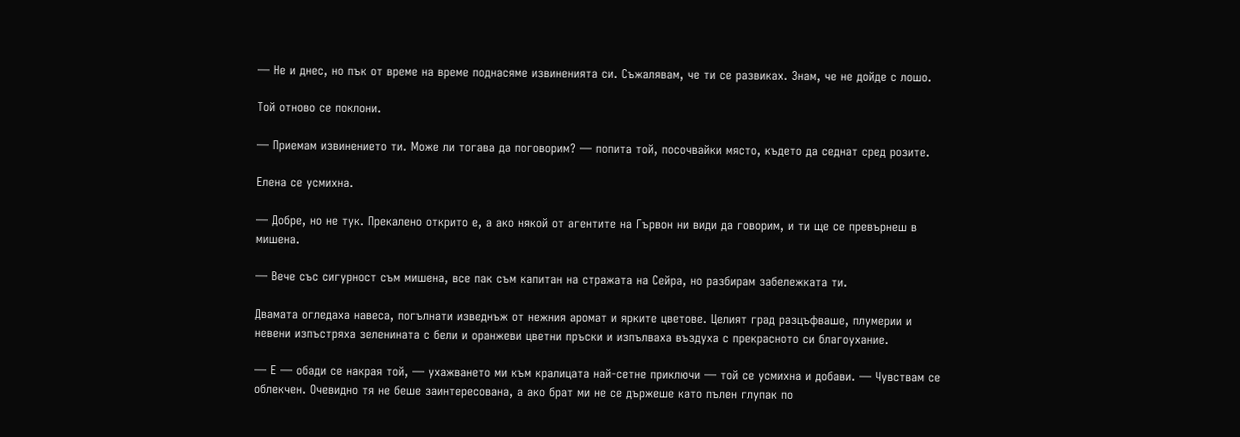— Не и днес, но пък от време на време поднасяме извиненията си. Съжалявам, че ти се развиках. Знам, че не дойде с лошо.

Той отново се поклони.

— Приемам извинението ти. Може ли тогава да поговорим? — попита той, посочвайки място, където да седнат сред розите.

Елена се усмихна.

— Добре, но не тук. Прекалено открито е, а ако някой от агентите на Гървон ни види да говорим, и ти ще се превърнеш в мишена.

— Вече със сигурност съм мишена, все пак съм капитан на стражата на Сейра, но разбирам забележката ти.

Двамата огледаха навеса, погълнати изведнъж от нежния аромат и ярките цветове. Целият град разцъфваше, плумерии и невени изпъстряха зеленината с бели и оранжеви цветни пръски и изпълваха въздуха с прекрасното си благоухание.

— Е — обади се накрая той, — ухажването ми към кралицата най-сетне приключи — той се усмихна и добави. — Чувствам се облекчен. Очевидно тя не беше заинтересована, а ако брат ми не се държеше като пълен глупак по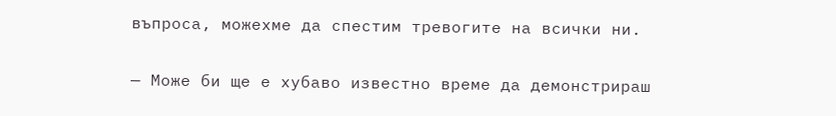въпроса, можехме да спестим тревогите на всички ни.

— Може би ще е хубаво известно време да демонстрираш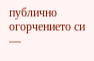публично огорчението си —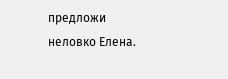предложи неловко Елена.